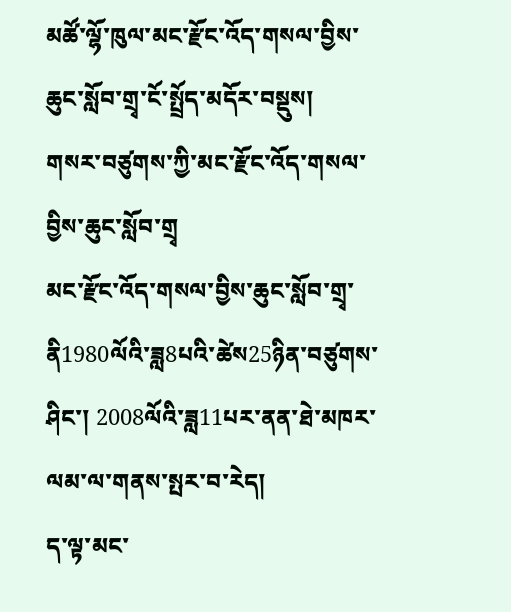མཚོ་ལྷོ་ཁུལ་མང་རྫོང་འོད་གསལ་བྱིས་ཆུང་སློབ་གྲྭ་ངོ་སྤྲོད་མདོར་བསྡུས།
གསར་བཙུགས་ཀྱི་མང་རྫོང་འོད་གསལ་བྱིས་ཆུང་སློབ་གྲྭ
མང་རྫོང་འོད་གསལ་བྱིས་ཆུང་སློབ་གྲྭ་ནི1980ལོའི་ཟླ8པའི་ཚེས25ཉིན་བཙུགས་ཤིང་། 2008ལོའི་ཟླ11པར་ནན་ཐེ་མཁར་ལམ་ལ་གནས་སྤར་བ་རེད།
ད་ལྟ་མང་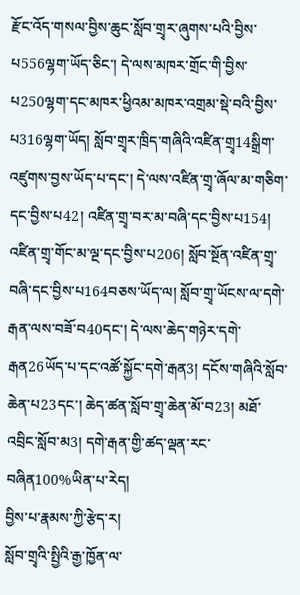རྫོང་འོད་གསལ་བྱིས་ཆུང་སློབ་གྲྭར་ཞུགས་པའི་བྱིས་པ556ལྷག་ཡོད་ཅིང་། དེ་ལས་མཁར་གྲོང་གི་བྱིས་པ250ལྷག་དང་མཁར་ཕྱིའམ་མཁར་འགྲམ་སྡེ་བའི་བྱིས་པ316ལྷག་ཡོད། སློབ་གྲྭར་ཁྲིད་གཞིའི་འཛིན་གྲྭ14སྒྲིག་འཛུགས་བྱས་ཡོད་པ་དང་། དེ་ལས་འཛིན་གྲྭ་ཞོལ་མ་གཅིག་དང་བྱིས་པ42། འཛིན་གྲྭ་བར་མ་བཞི་དང་བྱིས་པ154། འཛིན་གྲྭ་གོང་མ་ལྔ་དང་བྱིས་པ206། སློབ་སྔོན་འཛིན་གྲྭ་བཞི་དང་བྱིས་པ164བཅས་ཡོད་ལ། སློབ་གྲྭ་ཡོངས་ལ་དགེ་རྒན་ལས་བཟོ་བ40དང་། དེ་ལས་ཆེད་གཉེར་དགེ་རྒན26ཡོད་པ་དང་འཚོ་སྐྱོང་དགེ་རྒན3། དངོས་གཞིའི་སློབ་ཆེན་པ23དང་། ཆེད་ཚན་སློབ་གྲྭ་ཆེན་མོ་བ23། མཐོ་འབྲིང་སློབ་མ3། དགེ་རྒན་གྱི་ཚད་ལྡན་རང་བཞིན100%ཡིན་པ་རེད།
བྱིས་པ་རྣམས་ཀྱི་རྩེད་ར།
སློབ་གྲྭའི་སྤྱིའི་རྒྱ་ཁྱོན་ལ་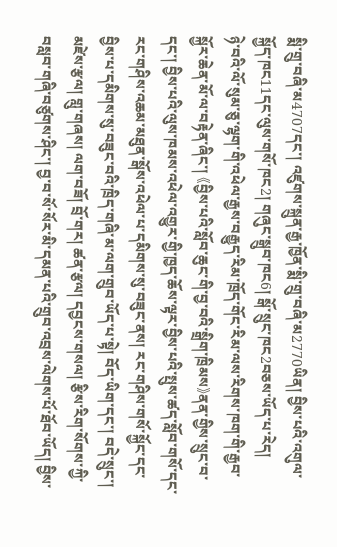སྨི་གྲུ་བཞི་མ4707དང་། འཛུགས་སྐྲུན་རྒྱ་ཁྱོན་སྨི་གྲུ་བཞི་མ2770ཡིན། བྱིས་པའི་འགུལ་སྐྱོད་ཁང11དང་ལུས་གསོ་ཁང2། གཞུང་སྒྲུབ་ཁང6། སྒོ་སྲུང་ཁང2བཅས་ཡོད་པ་རེད།
ཉེ་བའི་ལོ་སུམ་ཅུ་ལྷག་གི་འཕེལ་རྒྱས་བརྒྱུད་རིམ་ཁྲོད་གོང་རིམ་ལས་རིགས་ཁག་གི་རྒྱབ་སྐྱོར་ཆེན་མོ་ལ་བརྟེན་ཞིང་། 《བྱིས་པའི་སློབ་ཆུང་གི་བྱ་བའི་སྒྲིག་ཁྲིམས》ནན་གྱིས་སྲུང་བ་དང་། བྱིས་པའི་ལུས་ཁམས་འཕེལ་འགྱུར་གྱི་ཁྱད་ཆོས་ལྟར་བྱིས་པའི་སྤུས་ཚད་སློབ་གསོ་དང་རང་གཤིས་འཆམ་མཐུན་སྒོས་འཕེལ་པ་དམིགས་སུ་བཟུང་ནས། རང་གཤིས་གསོ་སྐྱོང་དང་བྱིས་པ་དམིགས་སུ་བཟུང་བའི་ཁྲིད་གཞི་མ་ལག་གྲུབ་ཡོད་པ་སྟེ། བོད་ཡིག་དང་། བདེ་སྲུང་། མཛེས་རྩལ། གླུ་གཞས། ལག་བཟོ། བྲོ་གར། ཚན་རྩལ། དབྱངས་གསལ། རྩིས་རིག་སོགས་ཀྱི་བསླབ་གཞི་བཙུགས་ཤིང་། བྱ་བ་སོ་སོར་མི་དམན་པའི་གྲུབ་འབྲས་ལེགས་པོ་ཐོབ་ཡོད། བྱིས་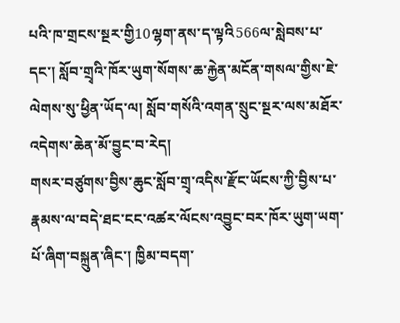པའི་ཁ་གྲངས་སྔར་གྱི10ལྷག་ནས་ད་ལྟའི566ལ་སླེབས་པ་དང་། སློབ་གྲྭའི་ཁོར་ཡུག་སོགས་ཆ་རྐྱེན་མངོན་གསལ་གྱིས་ཇེ་ལེགས་སུ་ཕྱིན་ཡོད་ལ། སློབ་གསོའི་འགན་སྲུང་སྔར་ལས་མཐོར་འདེགས་ཆེན་མོ་བྱུང་བ་རེད།
གསར་བཙུགས་བྱིས་ཆུང་སློབ་གྲྭ་འདིས་རྫོང་ཡོངས་ཀྱི་བྱིས་པ་རྣམས་ལ་བདེ་ཐང་ངང་འཚར་ལོངས་འབྱུང་བར་ཁོར་ཡུག་ཡག་པོ་ཞིག་བསྐྲུན་ཞིང་། ཁྱིམ་བདག་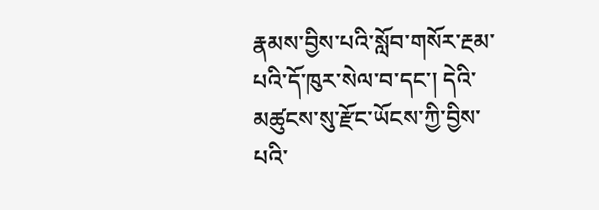རྣམས་བྱིས་པའི་སློབ་གསོར་རྔམ་པའི་དོ་ཁུར་སེལ་བ་དང་། དེའི་མཚུངས་སུ་རྫོང་ཡོངས་ཀྱི་བྱིས་པའི་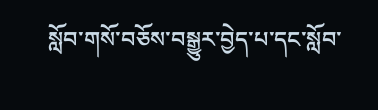སློབ་གསོ་བཅོས་བསྒྱུར་བྱེད་པ་དང་སློབ་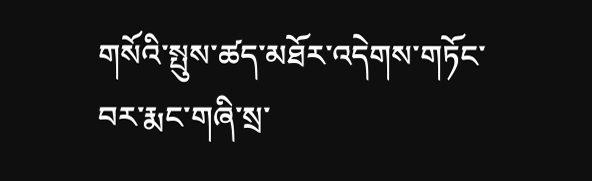གསོའི་སྤུས་ཚད་མཐོར་འདེགས་གཏོང་བར་རྨང་གཞི་སྲ་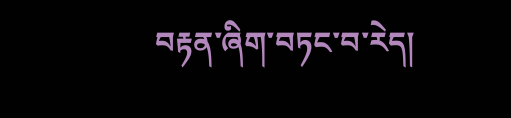བརྟན་ཞིག་བཏང་བ་རེད།